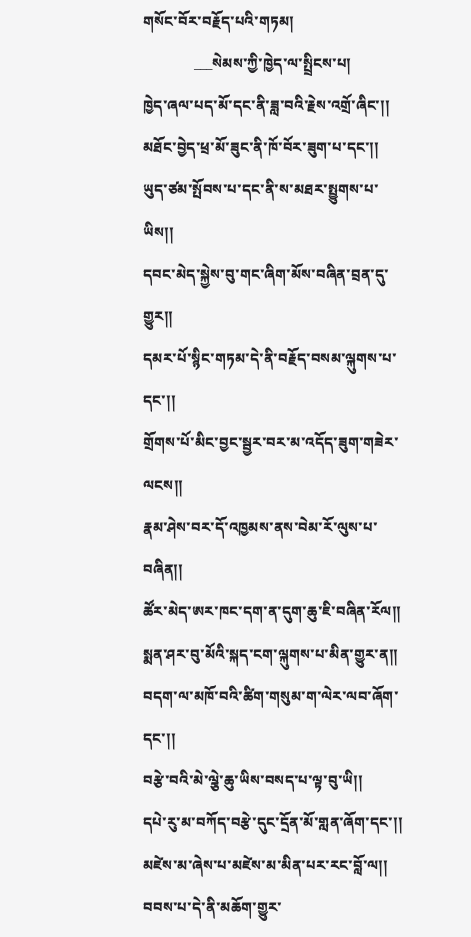གསོང་བོར་བརྗོད་པའི་གཏམ།
              ___སེམས་ཀྱི་ཁྱེད་ལ་སྤྲིངས་པ།
ཁྱེད་ཞལ་པད་མོ་དང་ནི་ཟླ་བའི་རྗེས་འགྲོ་ཞིང་།།
མཐོང་བྱེད་ཕྲ་མོ་ཟུང་ནི་ཁོ་བོར་ཟུག་པ་དང་།།
ཡུད་ཙམ་སྤོབས་པ་དང་ནི་ས་མཐར་སྤྱུགས་པ་ཡིས།།
དབང་མེད་སྐྱེས་བུ་གང་ཞིག་མོས་བཞིན་བྲན་དུ་གྱུར།།
དམར་པོ་སྙིང་གཏམ་དེ་ནི་བརྗོད་བསམ་ལྐུགས་པ་དང་།།
གྲོགས་པོ་མིང་བྱང་སྦྱར་བར་མ་འདོད་ཟུག་གཟེར་ལངས།།
རྣམ་ཤེས་བར་དོ་འཁྱམས་ནས་བེམ་རོ་ལུས་པ་བཞིན།།
ཚོར་མེད་ཨར་ཁང་དག་ན་དུག་ཆུ་ཇི་བཞིན་རོལ།།
སྨན་ཤར་བུ་མོའི་སྐད་ངག་ལྐུགས་པ་མིན་གྱུར་ན།།
བདག་ལ་མཁོ་བའི་ཚིག་གསུམ་ག་ལེར་ལབ་ཞོག་དང་།།
བརྩེ་བའི་མེ་ལྕེ་ཆུ་ཡིས་བསད་པ་ལྟ་བུ་ཡི།།
དཔེ་རུ་མ་བཀོད་བརྩེ་དུང་དྲོན་མོ་གླན་ཞོག་དང་།།
མཛེས་མ་ཞེས་པ་མཛེས་མ་མིན་པར་རང་བློ་ལ།།
བབས་པ་དེ་ནི་མཆོག་གྱུར་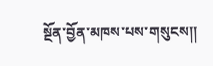སྔོན་བྱོན་མཁས་པས་གསུངས།།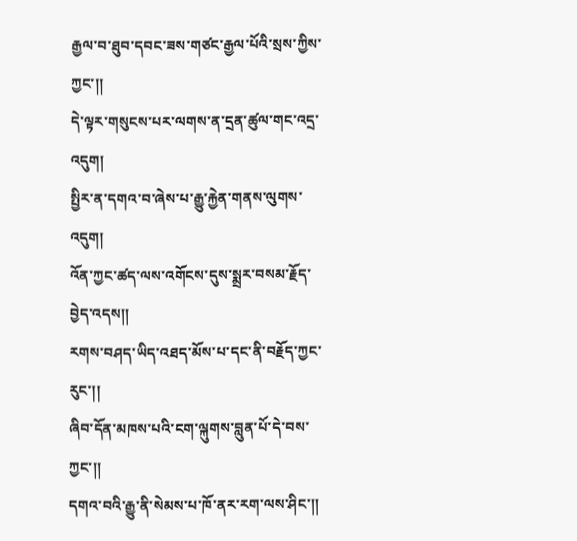རྒྱལ་བ་ཐུབ་དབང་ཟས་གཙང་རྒྱལ་པོའི་སྲས་ཀྱིས་ཀྱང་།།
དེ་ལྟར་གསུངས་པར་ལགས་ན་དྲན་ཚུལ་གང་འདྲ་འདུག།
སྤྱིར་ན་དགའ་བ་ཞེས་པ་རྒྱུ་རྐྱེན་གནས་ལུགས་འདུག།
འོན་ཀྱང་ཚད་ལས་འགོངས་དུས་སྨྲར་བསམ་རྗོད་བྱེད་འདས།།
རགས་བཤད་ཡིད་འཐད་མོས་པ་དང་ནི་བརྗོད་ཀྱང་རུང་།།
ཞིབ་དོན་མཁས་པའི་ངག་ལྐུགས་བླུན་པོ་དེ་བས་ཀྱང་།།
དགའ་བའི་རྒྱུ་ནི་སེམས་པ་ཁོ་ནར་རག་ལས་ཤིང་།།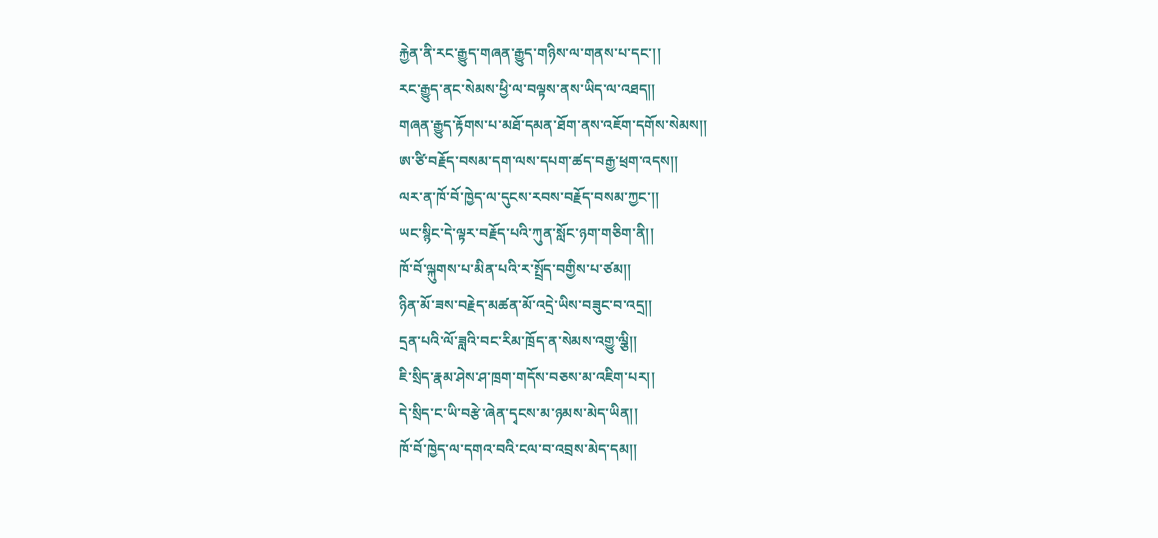རྐྱེན་ནི་རང་རྒྱུད་གཞན་རྒྱུད་གཉིས་ལ་གནས་པ་དང་།།
རང་རྒྱུད་ནང་སེམས་ཕྱི་ལ་བལྟས་ནས་ཡིད་ལ་འཐད།།
གཞན་རྒྱུད་རྟོགས་པ་མཐོ་དམན་ཐོག་ནས་འཇོག་དགོས་སེམས།།
ཨ་ཙི་བརྗོད་བསམ་དག་ལས་དཔག་ཚད་བརྒྱ་ཕྲག་འདས།།
ལར་ན་ཁོ་བོ་ཁྱེད་ལ་དུངས་རབས་བརྗོད་བསམ་ཀྱང་།།
ཡང་སྙིང་དེ་ལྟར་བརྗོད་པའི་ཀུན་སློང་ཉག་གཅིག་ནི།།
ཁོ་བོ་ལྐུགས་པ་མིན་པའི་ར་སྤྲོད་བགྱིས་པ་ཙམ།།
ཉིན་མོ་ཟས་བརྗེད་མཚན་མོ་འདྲེ་ཡིས་བཟུང་བ་འདྲ།།
དྲན་པའི་ལོ་ཟླའི་བང་རིམ་ཁྲོད་ན་སེམས་འགྱུ་ལྕི།།
ཇི་སྲིད་རྣམ་ཤེས་ཤ་ཁྲག་གདོས་བཅས་མ་འཇིག་པར།།
དེ་སྲིད་ང་ཡི་བརྩེ་ཞེན་དྭངས་མ་ཉམས་མེད་ཡིན།།
ཁོ་བོ་ཁྱེད་ལ་དགའ་བའི་ངལ་བ་འབྲས་མེད་དམ།།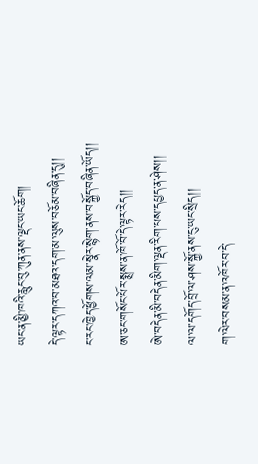ཡང་ན་མྱི་ཁའི་རླུང་བུ་ཀུན་ནས་ལྡང་ཡང་ཆོག།
དེ་ལྟར་དཀའ་བ་མཐའ་དག་མ་ལུས་བཅོམ་བཞིན་དུ།།
ང་རང་ཁྱེད་ཕྱོགས་ལམ་སྣེར་སྙེག་ནས་བསྐྱོད་བཞིན་ཡོད།།
ཨ་ཅང་གསོང་པོར་སྨྲས་ན་ཁོ་བོ་དེ་ལྟར་རེད།།
ཨེ་བདེན་མི་བདེན་མིག་ལྡན་རིག་པས་དཔྱད་ན་ཤེས།།
ལ་ལ་དགོད་བྲོ་ལ་ཤས་སྐྱོ་ནས་ངུ་ཡང་སྲིད།།
ག་ལེར་བསམ་ན་འཁོར་བ་དེ་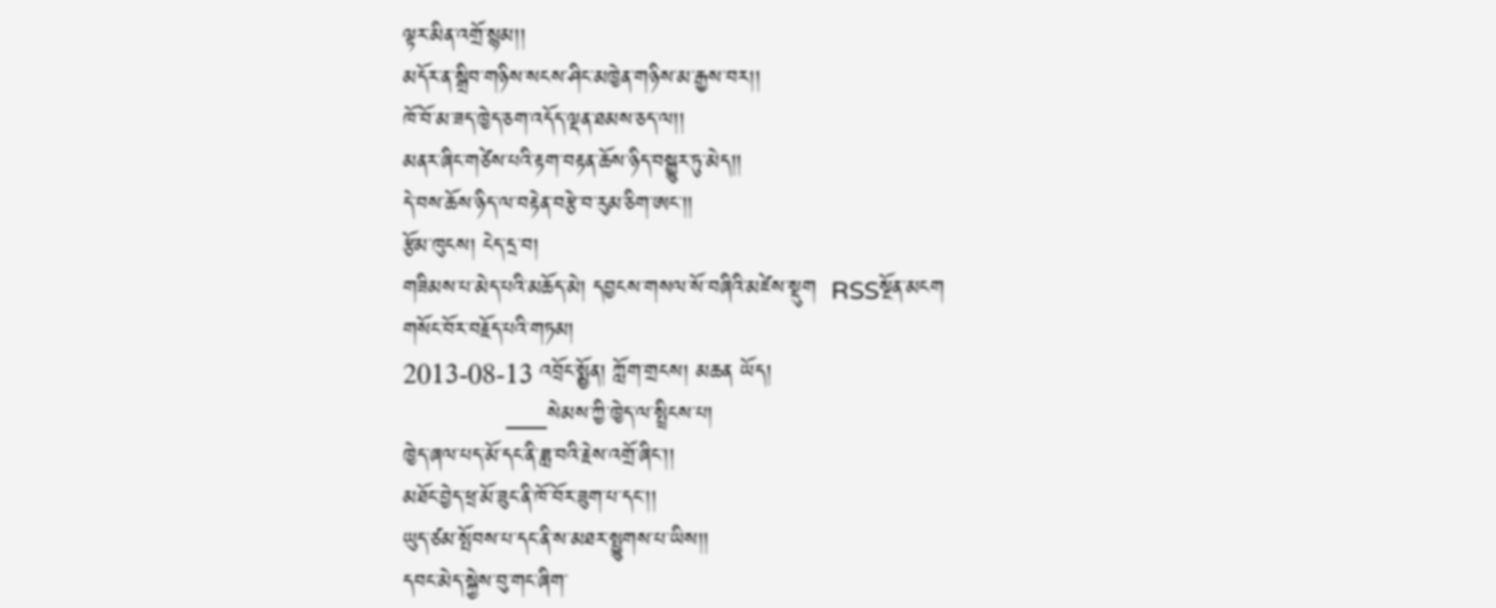ལྟར་མིན་འགྲོ་སྙམ།།
མདོར་ན་སྒྲིབ་གཉིས་སངས་ཤིང་མཁྱེན་གཉིས་མ་རྒྱས་བར།།
ཁོ་བོ་མ་ཟད་ཁྱེད་ཅག་འདོད་ལྡན་ཐམས་ཅད་ལ།།
མནར་ཞིང་གཙེས་པའི་རྟག་བརྟན་ཆོས་ཉིད་བསྒྱུར་ཏུ་མེད།།
དེ་བས་ཆོས་ཉིད་ལ་བརྟེན་བརྩེ་བ་རུམ་ཅིག་ཨང་།།
རྩོམ་ཁུངས། ངེད་དྲ་བ།
གཟིམས་པ་མེད་པའི་མཆོད་མེ། དབྱངས་གསལ་སོ་བཞིའི་མཛེས་སྡུག  RSSསྔོན་མངག
གསོང་བོར་བརྗོད་པའི་གཏམ།
2013-08-13 འབྲོང་སྨྱོན། ཀློག་གྲངས། མཆན ཡོད།
              ___སེམས་ཀྱི་ཁྱེད་ལ་སྤྲིངས་པ།
ཁྱེད་ཞལ་པད་མོ་དང་ནི་ཟླ་བའི་རྗེས་འགྲོ་ཞིང་།།
མཐོང་བྱེད་ཕྲ་མོ་ཟུང་ནི་ཁོ་བོར་ཟུག་པ་དང་།།
ཡུད་ཙམ་སྤོབས་པ་དང་ནི་ས་མཐར་སྤྱུགས་པ་ཡིས།།
དབང་མེད་སྐྱེས་བུ་གང་ཞིག་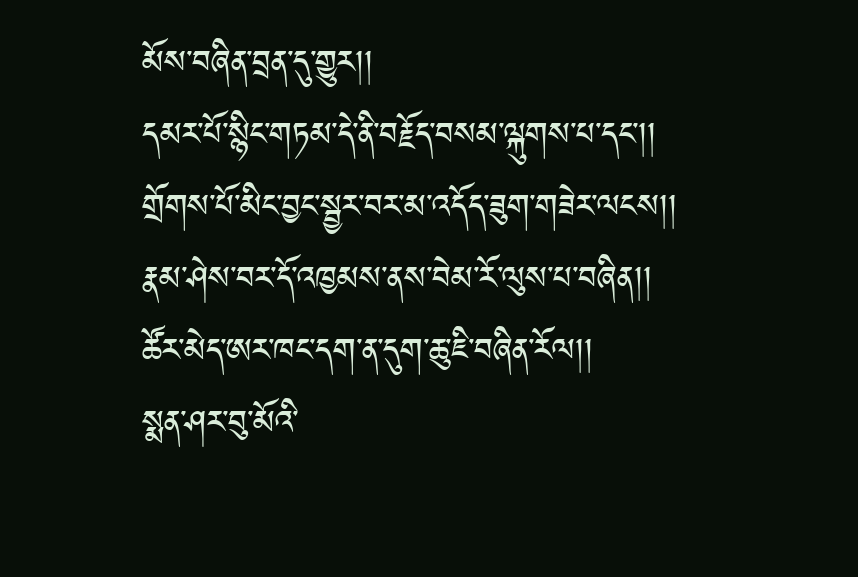མོས་བཞིན་བྲན་དུ་གྱུར།།
དམར་པོ་སྙིང་གཏམ་དེ་ནི་བརྗོད་བསམ་ལྐུགས་པ་དང་།།
གྲོགས་པོ་མིང་བྱང་སྦྱར་བར་མ་འདོད་ཟུག་གཟེར་ལངས།།
རྣམ་ཤེས་བར་དོ་འཁྱམས་ནས་བེམ་རོ་ལུས་པ་བཞིན།།
ཚོར་མེད་ཨར་ཁང་དག་ན་དུག་ཆུ་ཇི་བཞིན་རོལ།།
སྨན་ཤར་བུ་མོའི་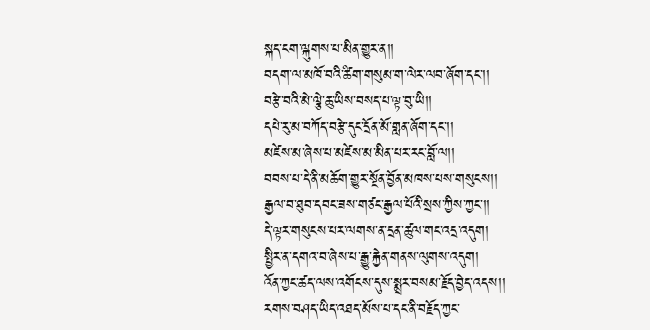སྐད་ངག་ལྐུགས་པ་མིན་གྱུར་ན།།
བདག་ལ་མཁོ་བའི་ཚིག་གསུམ་ག་ལེར་ལབ་ཞོག་དང་།།
བརྩེ་བའི་མེ་ལྕེ་ཆུ་ཡིས་བསད་པ་ལྟ་བུ་ཡི།།
དཔེ་རུ་མ་བཀོད་བརྩེ་དུང་དྲོན་མོ་གླན་ཞོག་དང་།།
མཛེས་མ་ཞེས་པ་མཛེས་མ་མིན་པར་རང་བློ་ལ།།
བབས་པ་དེ་ནི་མཆོག་གྱུར་སྔོན་བྱོན་མཁས་པས་གསུངས།།
རྒྱལ་བ་ཐུབ་དབང་ཟས་གཙང་རྒྱལ་པོའི་སྲས་ཀྱིས་ཀྱང་།།
དེ་ལྟར་གསུངས་པར་ལགས་ན་དྲན་ཚུལ་གང་འདྲ་འདུག།
སྤྱིར་ན་དགའ་བ་ཞེས་པ་རྒྱུ་རྐྱེན་གནས་ལུགས་འདུག།
འོན་ཀྱང་ཚད་ལས་འགོངས་དུས་སྨྲར་བསམ་རྗོད་བྱེད་འདས།།
རགས་བཤད་ཡིད་འཐད་མོས་པ་དང་ནི་བརྗོད་ཀྱང་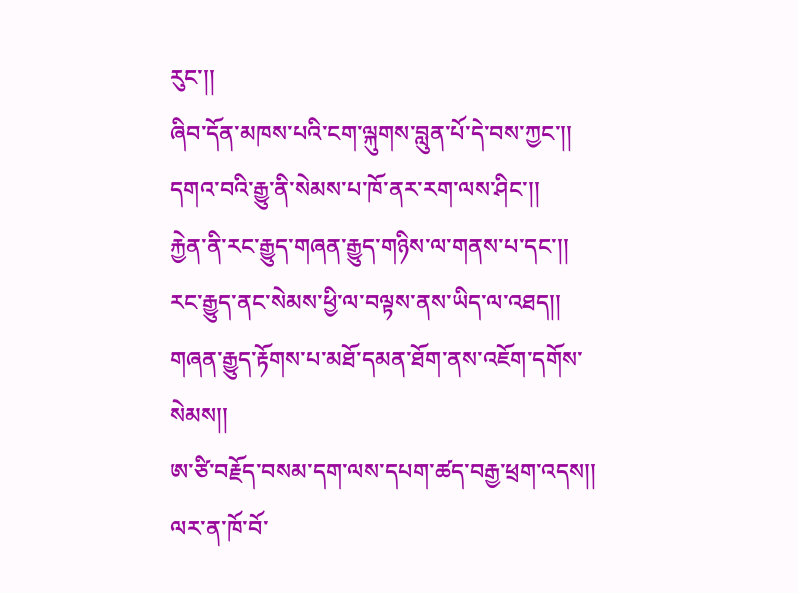རུང་།།
ཞིབ་དོན་མཁས་པའི་ངག་ལྐུགས་བླུན་པོ་དེ་བས་ཀྱང་།།
དགའ་བའི་རྒྱུ་ནི་སེམས་པ་ཁོ་ནར་རག་ལས་ཤིང་།།
རྐྱེན་ནི་རང་རྒྱུད་གཞན་རྒྱུད་གཉིས་ལ་གནས་པ་དང་།།
རང་རྒྱུད་ནང་སེམས་ཕྱི་ལ་བལྟས་ནས་ཡིད་ལ་འཐད།།
གཞན་རྒྱུད་རྟོགས་པ་མཐོ་དམན་ཐོག་ནས་འཇོག་དགོས་སེམས།།
ཨ་ཙི་བརྗོད་བསམ་དག་ལས་དཔག་ཚད་བརྒྱ་ཕྲག་འདས།།
ལར་ན་ཁོ་བོ་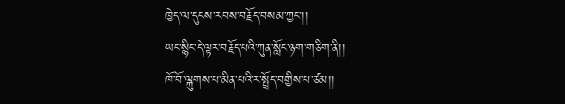ཁྱེད་ལ་དུངས་རབས་བརྗོད་བསམ་ཀྱང་།།
ཡང་སྙིང་དེ་ལྟར་བརྗོད་པའི་ཀུན་སློང་ཉག་གཅིག་ནི།།
ཁོ་བོ་ལྐུགས་པ་མིན་པའི་ར་སྤྲོད་བགྱིས་པ་ཙམ།།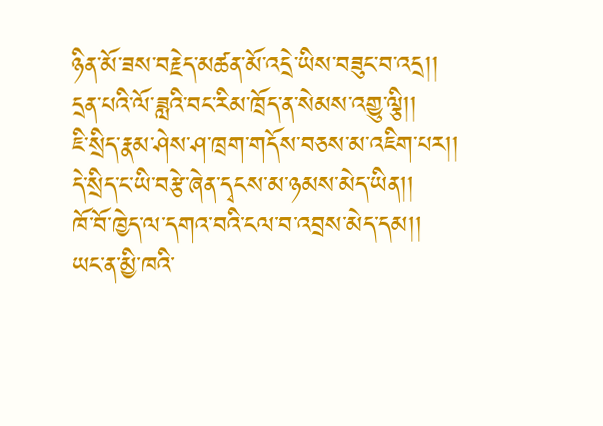ཉིན་མོ་ཟས་བརྗེད་མཚན་མོ་འདྲེ་ཡིས་བཟུང་བ་འདྲ།།
དྲན་པའི་ལོ་ཟླའི་བང་རིམ་ཁྲོད་ན་སེམས་འགྱུ་ལྕི།།
ཇི་སྲིད་རྣམ་ཤེས་ཤ་ཁྲག་གདོས་བཅས་མ་འཇིག་པར།།
དེ་སྲིད་ང་ཡི་བརྩེ་ཞེན་དྭངས་མ་ཉམས་མེད་ཡིན།།
ཁོ་བོ་ཁྱེད་ལ་དགའ་བའི་ངལ་བ་འབྲས་མེད་དམ།།
ཡང་ན་མྱི་ཁའི་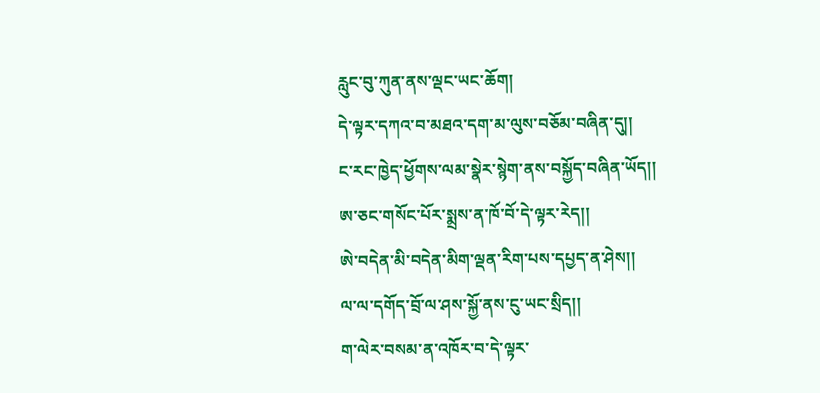རླུང་བུ་ཀུན་ནས་ལྡང་ཡང་ཆོག།
དེ་ལྟར་དཀའ་བ་མཐའ་དག་མ་ལུས་བཅོམ་བཞིན་དུ།།
ང་རང་ཁྱེད་ཕྱོགས་ལམ་སྣེར་སྙེག་ནས་བསྐྱོད་བཞིན་ཡོད།།
ཨ་ཅང་གསོང་པོར་སྨྲས་ན་ཁོ་བོ་དེ་ལྟར་རེད།།
ཨེ་བདེན་མི་བདེན་མིག་ལྡན་རིག་པས་དཔྱད་ན་ཤེས།།
ལ་ལ་དགོད་བྲོ་ལ་ཤས་སྐྱོ་ནས་ངུ་ཡང་སྲིད།།
ག་ལེར་བསམ་ན་འཁོར་བ་དེ་ལྟར་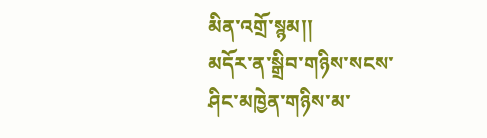མིན་འགྲོ་སྙམ།།
མདོར་ན་སྒྲིབ་གཉིས་སངས་ཤིང་མཁྱེན་གཉིས་མ་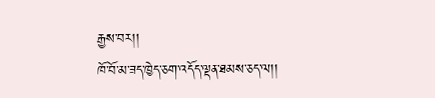རྒྱས་བར།།
ཁོ་བོ་མ་ཟད་ཁྱེད་ཅག་འདོད་ལྡན་ཐམས་ཅད་ལ།།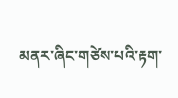མནར་ཞིང་གཙེས་པའི་རྟག་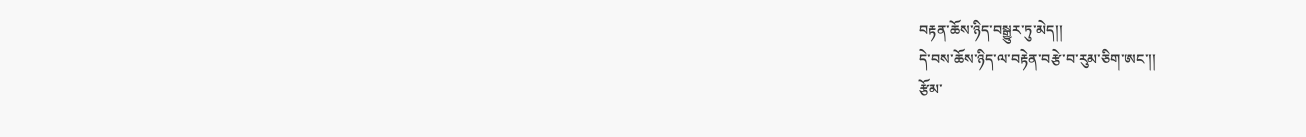བརྟན་ཆོས་ཉིད་བསྒྱུར་ཏུ་མེད།།
དེ་བས་ཆོས་ཉིད་ལ་བརྟེན་བརྩེ་བ་རུམ་ཅིག་ཨང་།།
རྩོམ་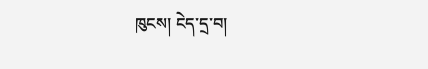ཁུངས། ངེད་དྲ་བ།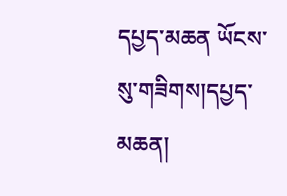དཔྱད་མཆན ཡོངས་སུ་གཟིགས།དཔྱད་མཆན།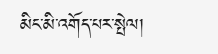མིང་མི་འགོད་པར་སྤེལ།